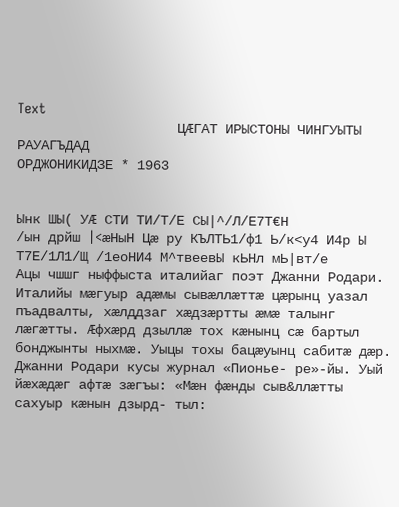Text
                    ЦÆГАТ ИРЫСТОНЫ ЧИНГУЫТЫ
РАУАГЪДАД
ОРДЖОНИКИДЗЕ * 1963


Ынк ШЫ( УÆ СТИ ТИ/Т/Е СЫ|^/Л/Е7Т€Н
/ын дрйш |<æНыН Цæ ру КЪЛТЬ1/ф1 Ь/к<у4 И4р Ы Т7Е/1Л1/Щ /1еоНИ4 М^твеевЫ кЬНл мЬ|вт/е
Ацы чшшг ныффыста италийаг поэт Джанни Родари. Италийы мæгуыр адæмы сывæллæттæ цæрынц уазал пъадвалты, хæлддзаг хæдзæртты æмæ талынг лæгæтты. Æфхæрд дзыллæ тох кæнынц сæ бартыл бонджынты ныхмæ. Уыцы тохы бацæуынц сабитæ дæр. Джанни Родари кусы журнал «Пионье- ре»-йы. Уый йæхæдæг афтæ зæгъы: «Мæн фæнды сыв&ллæтты сахуыр кæнын дзырд- тыл: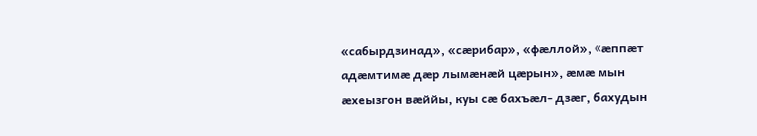«сабырдзинад», «сæрибар», «фæллой», «æппæт адæмтимæ дæр лымæнæй цæрын», æмæ мын æхеызгон вæййы, куы сæ бахъæл- дзæг, бахудын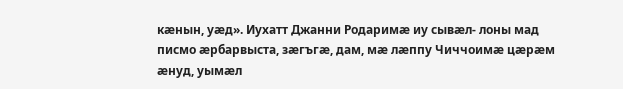кæнын, уæд». Иухатт Джанни Родаримæ иу сывæл- лоны мад писмо æрбарвыста, зæгъгæ, дам, мæ лæппу Чиччоимæ цæрæм æнуд, уымæл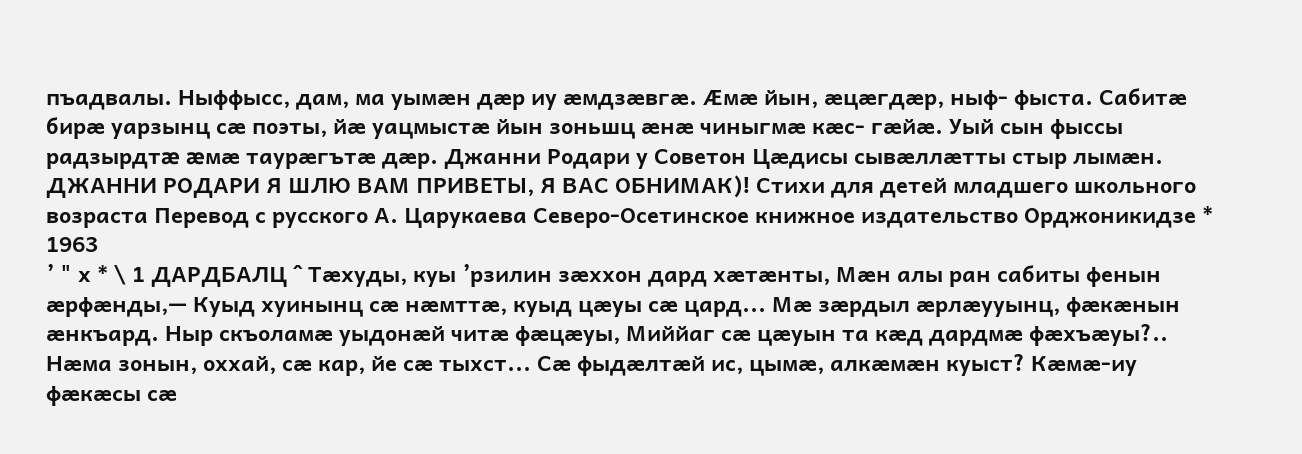пъадвалы. Ныффысс, дам, ма уымæн дæр иу æмдзæвгæ. Æмæ йын, æцæгдæр, ныф- фыста. Сабитæ бирæ уарзынц сæ поэты, йæ уацмыстæ йын зоньшц æнæ чиныгмæ кæс- гæйæ. Уый сын фыссы радзырдтæ æмæ таурæгътæ дæр. Джанни Родари у Советон Цæдисы сывæллæтты стыр лымæн. ДЖАННИ РОДАРИ Я ШЛЮ ВАМ ПРИВЕТЫ, Я ВАС ОБНИМАК)! Стихи для детей младшего школьного возраста Перевод с русского А. Царукаева Северо-Осетинское книжное издательство Орджоникидзе * 1963
’ " х * \ 1 ДАРДБАЛЦ ^ Тæхуды, куы ’рзилин зæххон дард хæтæнты, Мæн алы ран сабиты фенын æрфæнды,— Куыд хуинынц сæ нæмттæ, куыд цæуы сæ цард... Мæ зæрдыл æрлæууынц, фæкæнын æнкъард. Ныр скъоламæ уыдонæй читæ фæцæуы, Миййаг сæ цæуын та кæд дардмæ фæхъæуы?.. Нæма зонын, оххай, сæ кар, йе сæ тыхст... Сæ фыдæлтæй ис, цымæ, алкæмæн куыст? Кæмæ-иу фæкæсы сæ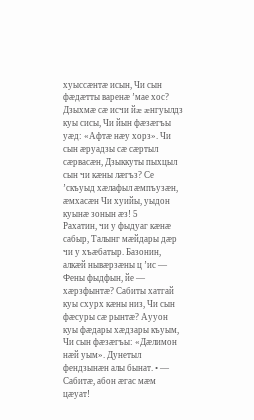хуыссæнтæ исын, Чи сын фæдæтты варенæ ’мае хос? Дзыхмæ сæ исчи йæ æнгуылдз куы сисы, Чи йын фæзæгъы уæд: «Афтæ нæу хорз». Чи сын æруадзы сæ сæртыл сæрвасæн, Дзыккуты пыхцыл сын чи кæны лæгъз? Се ’скъуыд хæлафыл æмпъузæн, æмхасæн Чи хуийы, уыдон куынæ зонын æз! 5
Рахатин, чи у фыдуаг кæнæ сабыр, Талынг мæйдары дæр чи у хъæбатыр. Базонин, алкæй нывæрзæны ц ’ис — Фены фыдфын, йе — хæрзфынтæ? Сабиты хатгай куы схурх кæны низ, Чи сын фæсуры сæ рынтæ? Аууон куы фæдары хæдзары къуым, Чи сын фæзæгъы: «Дæлимон нæй уым». Дунетыл фендзынæн алы бынат. • — Сабитæ, абон æгас мæм цæуат!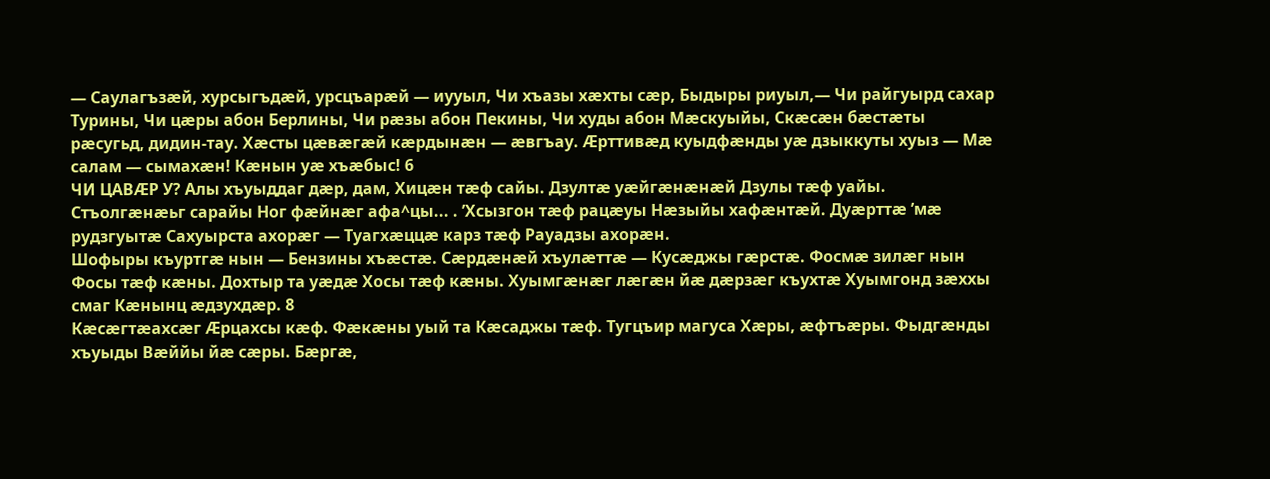— Саулагъзæй, хурсыгъдæй, урсцъарæй — иууыл, Чи хъазы хæхты сæр, Быдыры риуыл,— Чи райгуырд сахар Турины, Чи цæры абон Берлины, Чи рæзы абон Пекины, Чи худы абон Мæскуыйы, Скæсæн бæстæты рæсугьд, дидин-тау. Хæсты цæвæгæй кæрдынæн — æвгъау. Æрттивæд куыдфæнды уæ дзыккуты хуыз — Мæ салам — сымахæн! Кæнын уæ хъæбыс! 6
ЧИ ЦАВÆР У? Алы хъуыддаг дæр, дам, Хицæн тæф сайы. Дзултæ уæйгæнæнæй Дзулы тæф уайы. Стъолгæнæьг сарайы Ног фæйнæг афа^цы... . ’Хсызгон тæф рацæуы Нæзыйы хафæнтæй. Дуæрттæ ’мæ рудзгуытæ Сахуырста ахорæг — Туагхæццæ карз тæф Рауадзы ахорæн.
Шофыры къуртгæ нын — Бензины хъæстæ. Сæрдæнæй хъулæттæ — Кусæджы гæрстæ. Фосмæ зилæг нын Фосы тæф кæны. Дохтыр та уæдæ Хосы тæф кæны. Хуымгæнæг лæгæн йæ дæрзæг къухтæ Хуымгонд зæххы смаг Кæнынц æдзухдæр. 8
Кæсæгтæахсæг Æрцахсы кæф. Фæкæны уый та Кæсаджы тæф. Тугцъир магуса Хæры, æфтъæры. Фыдгæнды хъуыды Вæййы йæ сæры. Бæргæ,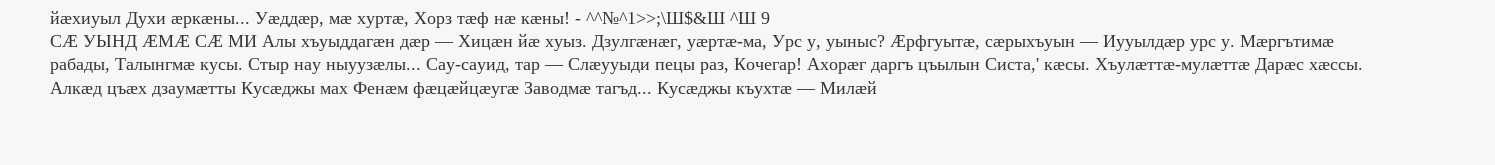йæхиуыл Духи æркæны... Уæддæр, мæ хуртæ, Хорз тæф нæ кæны! - ^^№^1>>;\Ш$&Ш ^Ш 9
СÆ УЫНД ÆМÆ СÆ МИ Алы хъуыддагæн дæр — Хицæн йæ хуыз. Дзулгæнæг, уæртæ-ма, Урс у, уыныс? Æрфгуытæ, сæрыхъуын — Иууылдæр урс у. Мæргътимæ рабады, Талынгмæ кусы. Стыр нау ныуузæлы... Сау-сауид, тар — Слæууыди пецы раз, Кочегар! Ахорæг даргъ цъылын Систа,' кæсы. Хъулæттæ-мулæттæ Дарæс хæссы.
Алкæд цъæх дзаумæтты Кусæджы мах Фенæм фæцæйцæугæ Заводмæ тагъд... Кусæджы къухтæ — Милæй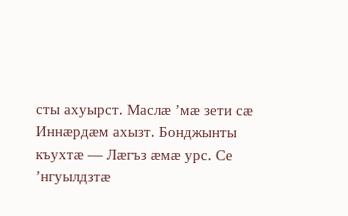сты ахуырст. Маслæ ’мæ зети сæ Иннæрдæм ахызт. Бонджынты къухтæ — Лæгъз æмæ урс. Се ’нгуылдзтæ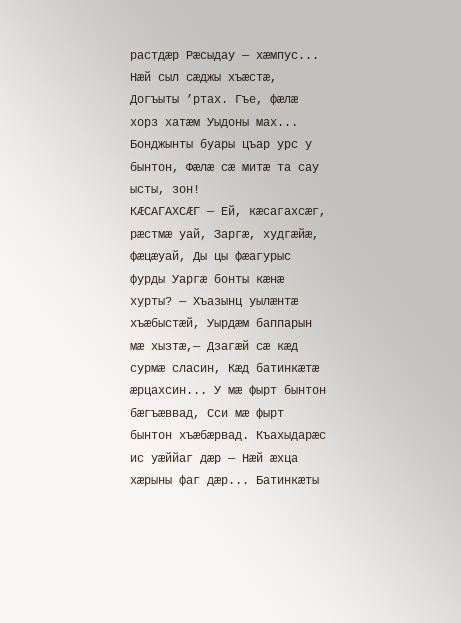растдæр Рæсыдау — хæмпус... Нæй сыл сæджы хъæстæ, Догъыты ’ртах. Гъе, фæлæ хорз хатæм Уыдоны мах... Бонджынты буары цъар урс у бынтон, Фæлæ сæ митæ та сау ысты, зон!
КÆСАГАХСÆГ — Ей, кæсагахсæг, рæстмæ уай, Заргæ, худгæйæ, фæцæуай, Ды цы фæагурыс фурды Уаргæ бонты кæнæ хурты? — Хъазынц уылæнтæ хъæбыстæй, Уырдæм баппарын мæ хызтæ,— Дзагæй сæ кæд сурмæ сласин, Кæд батинкæтæ æрцахсин... У мæ фырт бынтон бæгъæввад, Сси мæ фырт бынтон хъæбæрвад. Къахыдарæс ис уæййаг дæр — Нæй æхца хæрыны фаг дæр... Батинкæты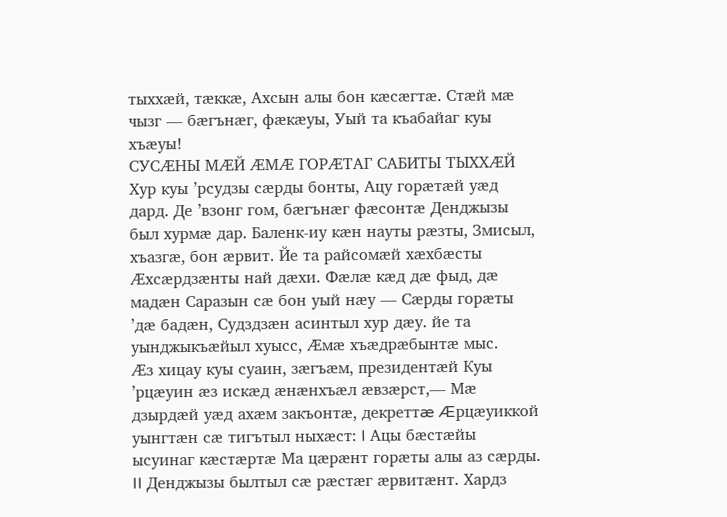тыххæй, тæккæ, Ахсын алы бон кæсæгтæ. Стæй мæ чызг — бæгънæг, фæкæуы, Уый та къабайаг куы хъæуы!
СУСÆНЫ МÆЙ ÆМÆ ГОРÆТАГ САБИТЫ ТЫХХÆЙ Хур куы ’рсудзы сæрды бонты, Ацу горæтæй уæд дард. Де ’взонг гом, бæгънæг фæсонтæ Денджызы был хурмæ дар. Баленк-иу кæн науты рæзты, Змисыл, хъазгæ, бон æрвит. Йе та райсомæй хæхбæсты Æхсæрдзæнты най дæхи. Фæлæ кæд дæ фыд, дæ мадæн Саразын сæ бон уый нæу — Сæрды горæты ’дæ бадæн, Судздзæн асинтыл хур дæу. йе та уынджыкъæйыл хуысс, Æмæ хъæдрæбынтæ мыс.
Æз хицау куы суаин, зæгъæм, президентæй Куы ’рцæуин æз искæд æнæнхъæл æвзæрст,— Мæ дзырдæй уæд ахæм закъонтæ, декреттæ Æрцæуиккой уынгтæн сæ тигътыл ныхæст: I Ацы бæстæйы ысуинаг кæстæртæ Ма цæрæнт горæты алы аз сæрды. II Денджызы былтыл сæ рæстæг æрвитæнт. Хардз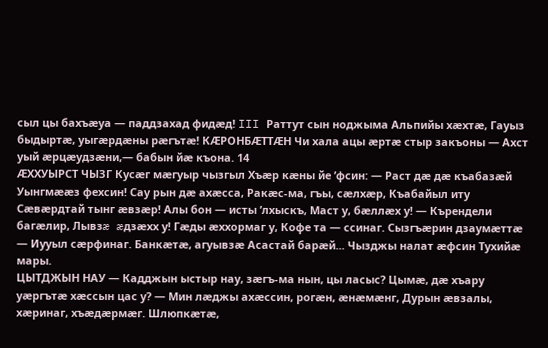сыл цы бахъæуа — паддзахад фидæд! III Раттут сын ноджыма Альпийы хæхтæ, Гауыз быдыртæ, уыгæрдæны рæгътæ! КÆРОНБÆТТÆН Чи хала ацы æртæ стыр закъоны — Ахст уый æрцæудзæни,— бабын йæ къона. 14
ÆХХУЫРСТ ЧЫЗГ Кусæг мæгуыр чызгыл Хъæр кæны йе ’фсин: — Раст дæ дæ къабазæй Уынгмææз фехсин! Сау рын дæ ахæсса, Ракæс-ма, гъы, сæлхæр, Къабайыл иту Сæвæрдтай тынг æвзæр! Алы бон — исты ’лхыскъ, Маст у, бæллæх у! — Кърендели багæлир, Лывзæ æдзæхх у! Гæды æххормаг у, Кофе та — ссинаг. Сызгъæрин дзаумæттæ — Иууыл сæрфинаг. Банкæтæ, агуывзæ Асастай барæй... Чызджы налат æфсин Тухийæ мары.
ЦЫТДЖЫН НАУ — Кадджын ыстыр нау, зæгъ-ма нын, цы ласыс? Цымæ, дæ хъару уæргътæ хæссын цас у? — Мин лæджы ахæссин, рогæн, æнæмæнг, Дурын æвзалы, хæринаг, хъæдæрмæг. Шлюпкæтæ,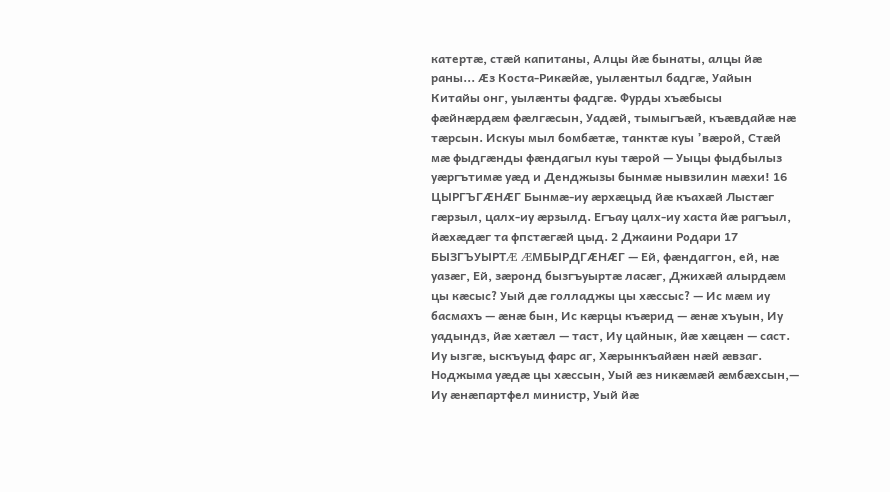катертæ, стæй капитаны, Алцы йæ бынаты, алцы йæ раны... Æз Коста-Рикæйæ, уылæнтыл бадгæ, Уайын Китайы онг, уылæнты фадгæ. Фурды хъæбысы фæйнæрдæм фæлгæсын, Уадæй, тымыгъæй, къæвдайæ нæ тæрсын. Искуы мыл бомбæтæ, танктæ куы ’вæрой, Стæй мæ фыдгæнды фæндагыл куы тæрой — Уыцы фыдбылыз уæргътимæ уæд и Денджызы бынмæ нывзилин мæхи! 16
ЦЫРГЪГÆНÆГ Бынмæ-иу æрхæцыд йæ къахæй Лыстæг гæрзыл, цалх-иу æрзылд. Егъау цалх-иу хаста йæ рагъыл, йæхæдæг та фпстæгæй цыд. 2 Джаини Родари 17
БЫЗГЪУЫРТÆ ÆМБЫРДГÆНÆГ — Ей, фæндаггон, ей, нæ уазæг, Ей, зæронд бызгъуыртæ ласæг, Джихæй алырдæм цы кæсыс? Уый дæ голладжы цы хæссыс? — Ис мæм иу басмахъ — æнæ бын, Ис кæрцы къæрид — æнæ хъуын, Иу уадындз, йæ хæтæл — таст, Иу цайнык, йæ хæцæн — саст. Иу ызгæ, ыскъуыд фарс аг, Хæрынкъайæн нæй æвзаг. Ноджыма уæдæ цы хæссын, Уый æз никæмæй æмбæхсын,— Иу æнæпартфел министр, Уый йæ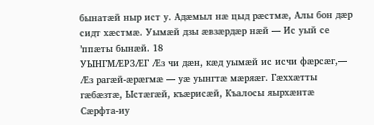бынатæй ныр ист у. Адæмыл нæ цыд рæстмæ, Алы бон дæр сидт хæстмæ. Уымæй дзы æвзæрдæр нæй — Ис уый се ’ппæты бынæй. 18
УЫНГМÆРЗÆГ Æз чи дæн, кæд уымæй ис исчи фæрсæг,— Æз рагæй-æрæгмæ — уæ уынгтæ мæряæг. Гæххæтты гæбæзтæ, Ыстæгæй, къæрисæй, Къалосы яырхæнтæ Сæрфта-иу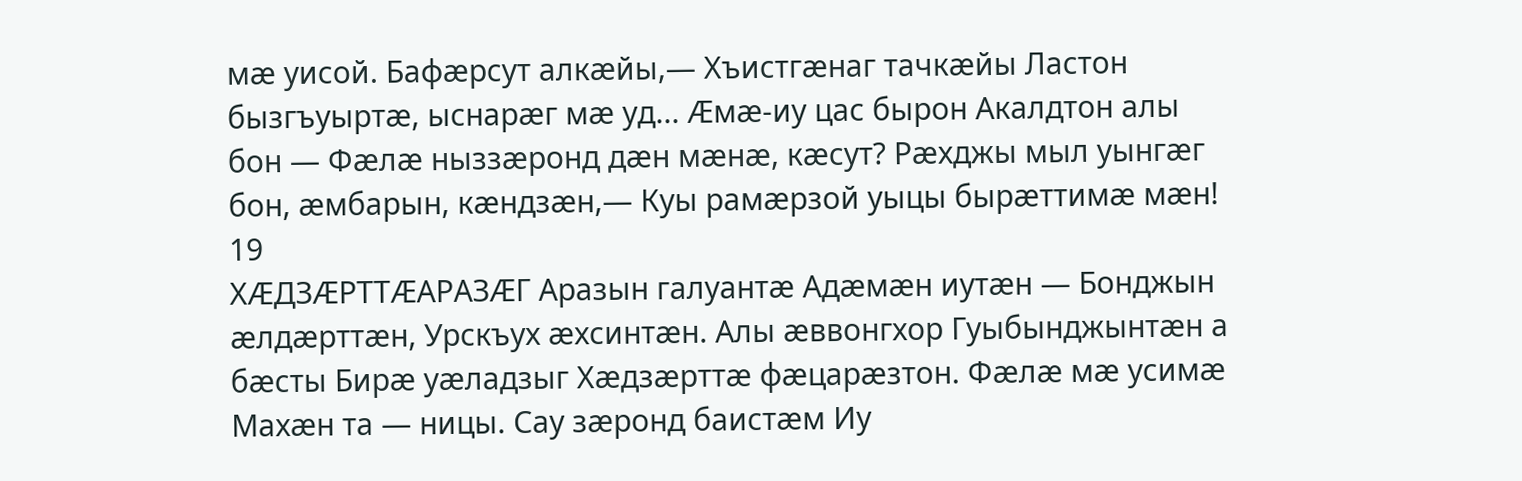мæ уисой. Бафæрсут алкæйы,— Хъистгæнаг тачкæйы Ластон бызгъуыртæ, ыснарæг мæ уд... Æмæ-иу цас бырон Акалдтон алы бон — Фæлæ ныззæронд дæн мæнæ, кæсут? Рæхджы мыл уынгæг бон, æмбарын, кæндзæн,— Куы рамæрзой уыцы бырæттимæ мæн! 19
ХÆДЗÆРТТÆАРАЗÆГ Аразын галуантæ Адæмæн иутæн — Бонджын æлдæрттæн, Урскъух æхсинтæн. Алы æввонгхор Гуыбынджынтæн а бæсты Бирæ уæладзыг Хæдзæрттæ фæцарæзтон. Фæлæ мæ усимæ Махæн та — ницы. Сау зæронд баистæм Иу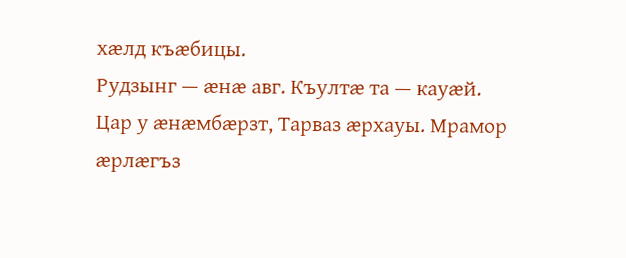хæлд къæбицы.
Рудзынг — æнæ авг. Къултæ та — кауæй. Цар у æнæмбæрзт, Тарваз æрхауы. Мрамор æрлæгъз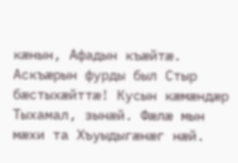кæнын, Афадын къæйтæ. Аскъæрын фурды был Стыр бæстыхæйттæ! Кусын кæмæндæр Тыхамал, зынæй. Фæлæ мын мæхи та Хъуыдыгæнæг нæй.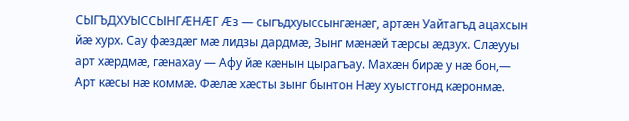СЫГЪДХУЫССЫНГÆНÆГ Æз — сыгъдхуыссынгæнæг, артæн Уайтагъд ацахсын йæ хурх. Сау фæздæг мæ лидзы дардмæ, Зынг мæнæй тæрсы æдзух. Слæууы арт хæрдмæ, гæнахау — Афу йæ кæнын цырагъау. Махæн бирæ у нæ бон,— Арт кæсы нæ коммæ. Фæлæ хæсты зынг бынтон Нæу хуыстгонд кæронмæ.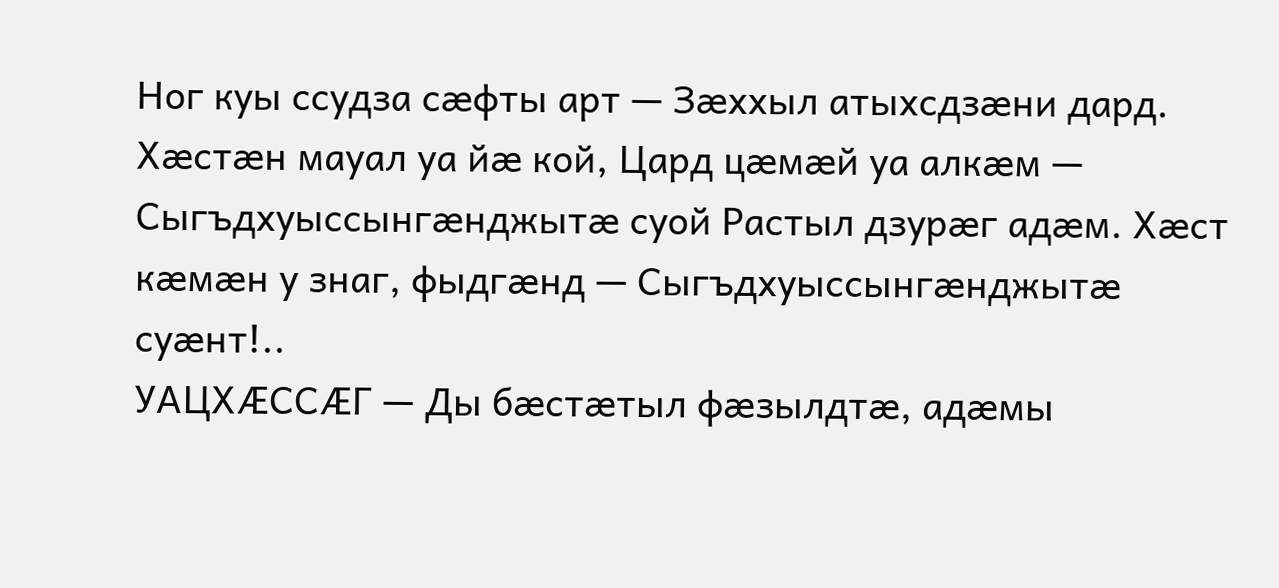Ног куы ссудза сæфты арт — Зæххыл атыхсдзæни дард. Хæстæн мауал уа йæ кой, Цард цæмæй уа алкæм — Сыгъдхуыссынгæнджытæ суой Растыл дзурæг адæм. Хæст кæмæн у знаг, фыдгæнд — Сыгъдхуыссынгæнджытæ суæнт!..
УАЦХÆССÆГ — Ды бæстæтыл фæзылдтæ, адæмы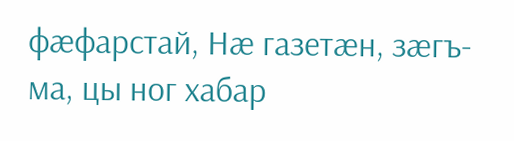фæфарстай, Нæ газетæн, зæгъ-ма, цы ног хабар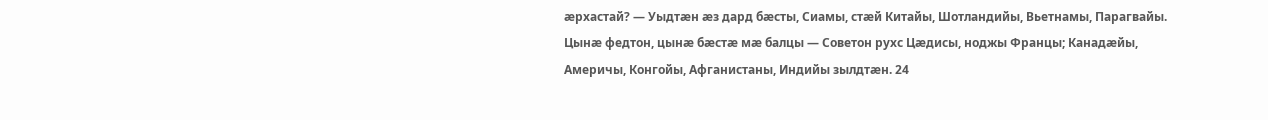æрхастай? — Уыдтæн æз дард бæсты, Сиамы, стæй Китайы, Шотландийы, Вьетнамы, Парагвайы. Цынæ федтон, цынæ бæстæ мæ балцы — Советон рухс Цæдисы, ноджы Францы; Канадæйы, Америчы, Конгойы, Афганистаны, Индийы зылдтæн. 24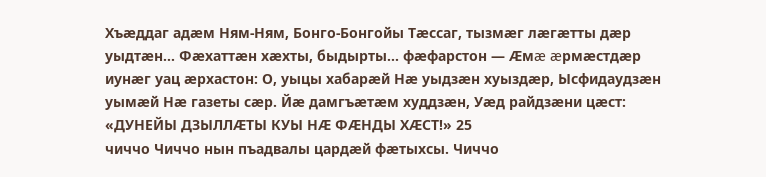Хъæддаг адæм Ням-Ням, Бонго-Бонгойы Тæссаг, тызмæг лæгæтты дæр уыдтæн... Фæхаттæн хæхты, быдырты... фæфарстон — Æмæ æрмæстдæр иунæг уац æрхастон: О, уыцы хабарæй Нæ уыдзæн хуыздæр, Ысфидаудзæн уымæй Нæ газеты сæр. Йæ дамгъæтæм худдзæн, Уæд райдзæни цæст: «ДУНЕЙЫ ДЗЫЛЛÆТЫ КУЫ НÆ ФÆНДЫ ХÆСТ!» 25
чиччо Чиччо нын пъадвалы цардæй фæтыхсы. Чиччо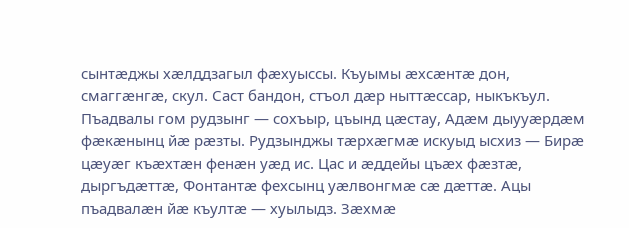сынтæджы хæлддзагыл фæхуыссы. Къуымы æхсæнтæ дон, смаггæнгæ, скул. Саст бандон, стъол дæр ныттæссар, ныкъкъул. Пъадвалы гом рудзынг — сохъыр, цъынд цæстау, Адæм дыууæрдæм фæкæнынц йæ рæзты. Рудзынджы тæрхæгмæ искуыд ысхиз — Бирæ цæуæг къæхтæн фенæн уæд ис. Цас и æддейы цъæх фæзтæ, дыргъдæттæ, Фонтантæ фехсынц уæлвонгмæ сæ дæттæ. Ацы пъадвалæн йæ къултæ — хуылыдз. Зæхмæ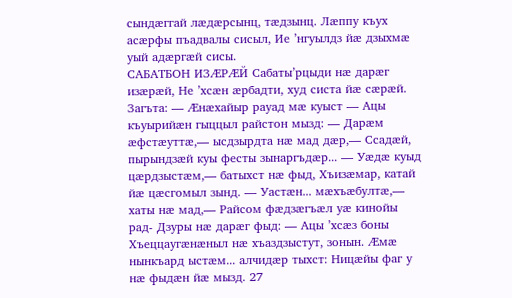сындæггай лæдæрсынц, тæдзынц. Лæппу къух асæрфы пъадвалы сисыл, Ие ’нгуылдз йæ дзыхмæ уый адæргæй сисы.
САБАТБОН ИЗÆРÆЙ Сабаты’рцыди нæ дарæг изæрæй, Не ’хсæн æрбадти, худ систа йæ сæрæй. Загъта: — Æнæхайыр рауад мæ куыст — Ацы къуырийæн гыццыл райстон мызд: — Дарæм æфстæуттæ,— ысдзырдта нæ мад дæр,— Ссадæй, пырындзæй куы фесты зынаргъдæр... — Уæдæ куыд цæрдзыстæм,— батыхст нæ фыд, Хъизæмар, катай йæ цæсгомыл зынд. — Уастæн... мæхъæбултæ,— хаты нæ мад,— Райсом фæдзæгъæл уæ кинойы рад- Дзуры нæ дарæг фыд: — Ацы ’хсæз боны Хъеццаугæнæныл нæ хъаздзыстут, зонын. Æмæ нынкъард ыстæм... алчидæр тыхст: Ницæйы фаг у нæ фыдæн йæ мызд. 27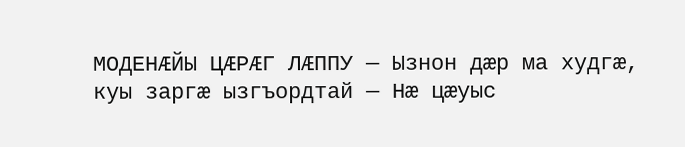МОДЕНÆЙЫ ЦÆРÆГ ЛÆППУ — Ызнон дæр ма худгæ, куы заргæ ызгъордтай — Нæ цæуыс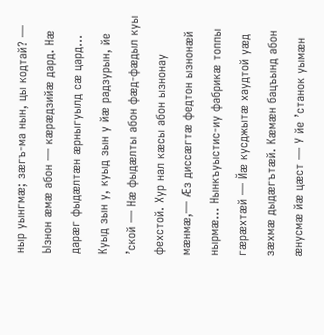ныр уынгмæ; зæгъ-ма нын, цы кодтай? — Ызнон æмæ абон — кæрæдзийæ дард. Нæ дарæг фыдæлтæн æрныгуылд сæ цард... Куыд зын у, куыд зын у йæ радзурын, йе ’ской — Нæ фыдæлты абон фæд-фæдыл куы фехстой. Хур нал кæсы абон ызнонау мæнмæ,— Æз диссæгтæ федтон ызнонæй нырмæ... Нынкъуыстис-иу фабрикæ топпы гæрæхтæй — Йæ кусджытæ хаудтой уæд зæхмæ дыдæгътæй. Кæмæн бацъынд абон æнусмæ йæ цæст — У йе ’станок уымæн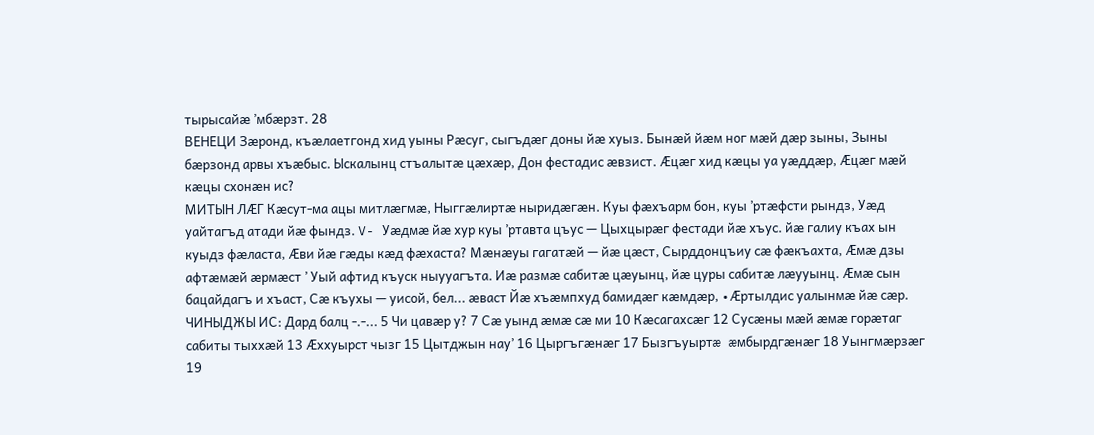тырысайæ ’мбæрзт. 28
ВЕНЕЦИ Зæронд, къæлаетгонд хид уыны Рæсуг, сыгъдæг доны йæ хуыз. Бынæй йæм ног мæй дæр зыны, Зыны бæрзонд арвы хъæбыс. Ыскалынц стъалытæ цæхæр, Дон фестадис æвзист. Æцæг хид кæцы уа уæддæр, Æцæг мæй кæцы схонæн ис?
МИТЫН ЛÆГ Кæсут-ма ацы митлæгмæ, Ныггæлиртæ ныридæгæн. Куы фæхъарм бон, куы ’ртæфсти рындз, Уæд уайтагъд атади йæ фындз. V- Уæдмæ йæ хур куы ’ртавта цъус — Цыхцырæг фестади йæ хъус. йæ галиу къах ын куыдз фæласта, Æви йæ гæды кæд фæхаста? Мæнæуы гагатæй — йæ цæст, Сырддонцъиу сæ фæкъахта, Æмæ дзы афтæмæй æрмæст ’ Уый афтид къуск ныууагъта. Иæ размæ сабитæ цæуынц, йæ цуры сабитæ лæууынц. Æмæ сын бацайдагъ и хъаст, Сæ къухы — уисой, бел... æваст Йæ хъæмпхуд бамидæг кæмдæр, •Æртылдис уалынмæ йæ сæр.
ЧИНЫДЖЫ ИС: Дард балц -.-... 5 Чи цавæр у? 7 Сæ уынд æмæ сæ ми 10 Кæсагахсæг 12 Сусæны мæй æмæ горæтаг сабиты тыххæй 13 Æххуырст чызг 15 Цытджын нау’ 16 Цыргъгæнæг 17 Бызгъуыртæ æмбырдгæнæг 18 Уынгмæрзæг 19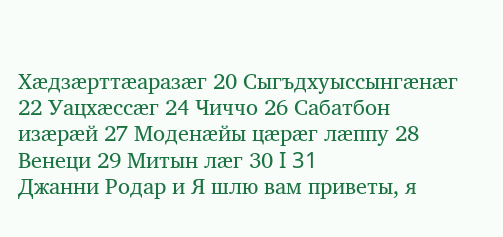Хæдзæрттæаразæг 20 Сыгъдхуыссынгæнæг 22 Уацхæссæг 24 Чиччо 26 Сабатбон изæрæй 27 Моденæйы цæрæг лæппу 28 Венеци 29 Митын лæг 30 I 31
Джанни Родар и Я шлю вам приветы, я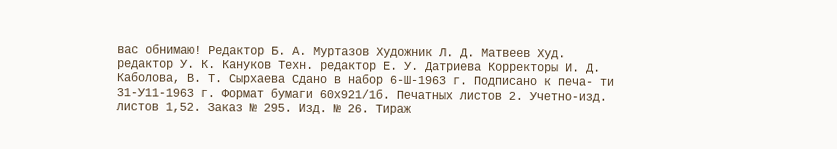вас обнимаю! Редактор Б. А. Муртазов Художник Л. Д. Матвеев Худ. редактор У. К. Кануков Техн. редактор Е. У. Датриева Корректоры И. Д. Каболова, В. Т. Сырхаева Сдано в набор 6-Ш-1963 г. Подписано к печа- ти 31-У11-1963 г. Формат бумаги 60х921/1б. Печатных листов 2. Учетно-изд. листов 1,52. Заказ № 295. Изд. № 26. Тираж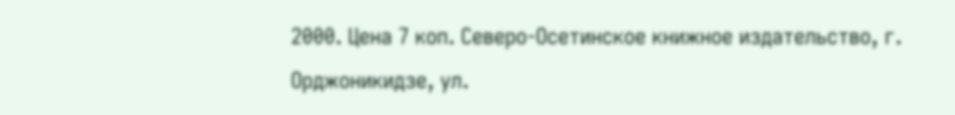2000. Цена 7 коп. Северо-Осетинское книжное издательство, г. Орджоникидзе, ул.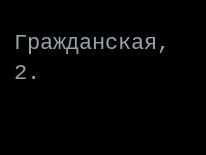Гражданская, 2.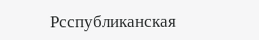Рсспубликанская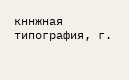кннжная типография, г.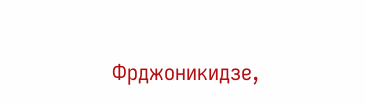Фрджоникидзе,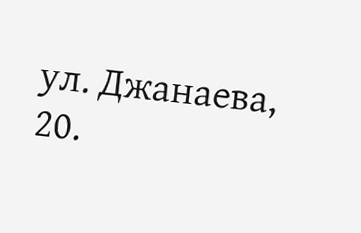ул. Джанаева, 20.